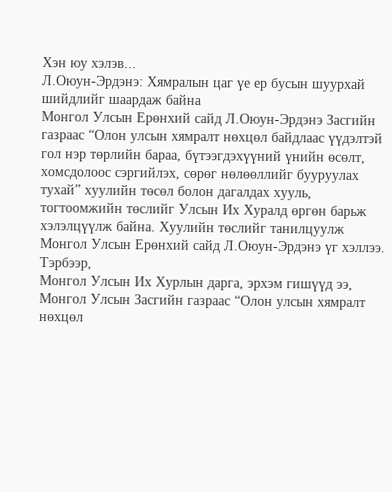Хэн юу хэлэв...
Л.Оюун-Эрдэнэ: Хямралын цаг үе ер бусын шуурхай шийдлийг шаардаж байна
Монгол Улсын Ерөнхий сайд Л.Оюун-Эрдэнэ Засгийн газраас “Олон улсын хямралт нөхцөл байдлаас үүдэлтэй гол нэр төрлийн бараа, бүтээгдэхүүний үнийн өсөлт, хомсдолоос сэргийлэх, сөрөг нөлөөллийг бууруулах тухай” хуулийн төсөл болон дагалдах хууль, тогтоомжийн төслийг Улсын Их Хуралд өргөн барьж хэлэлцүүлж байна. Хуулийн төслийг танилцуулж Монгол Улсын Ерөнхий сайд Л.Оюун-Эрдэнэ үг хэллээ. Тэрбээр,
Монгол Улсын Их Хурлын дарга, эрхэм гишүүд ээ,
Монгол Улсын Засгийн газраас “Олон улсын хямралт нөхцөл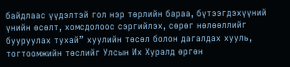байдлаас үүдэлтэй гол нэр төрлийн бараа, бүтээгдэхүүний үнийн өсөлт, хомсдолоос сэргийлэх, сөрөг нөлөөллийг бууруулах тухай” хуулийн төсөл болон дагалдах хууль, тогтоомжийн төслийг Улсын Их Хуралд өргөн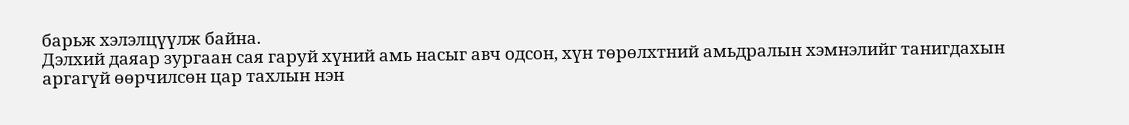барьж хэлэлцүүлж байна.
Дэлхий даяар зургаан сая гаруй хүний амь насыг авч одсон, хүн төрөлхтний амьдралын хэмнэлийг танигдахын аргагүй өөрчилсөн цар тахлын нэн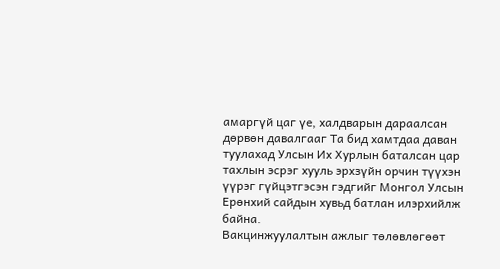амаргүй цаг үе, халдварын дараалсан дөрвөн давалгааг Та бид хамтдаа даван туулахад Улсын Их Хурлын баталсан цар тахлын эсрэг хууль эрхзүйн орчин түүхэн үүрэг гүйцэтгэсэн гэдгийг Монгол Улсын Ерөнхий сайдын хувьд батлан илэрхийлж байна.
Вакцинжуулалтын ажлыг төлөвлөгөөт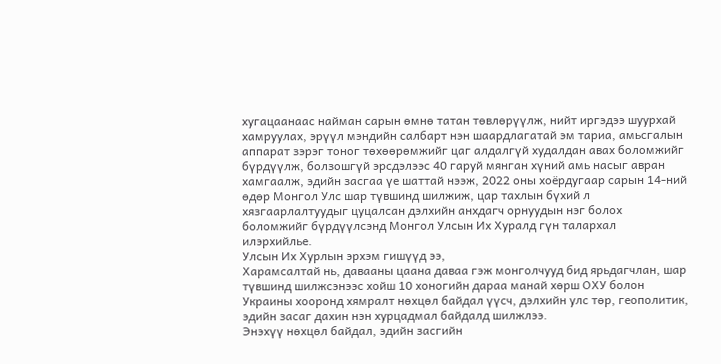хугацаанаас найман сарын өмнө татан төвлөрүүлж, нийт иргэдээ шуурхай хамруулах, эрүүл мэндийн салбарт нэн шаардлагатай эм тариа, амьсгалын аппарат зэрэг тоног төхөөрөмжийг цаг алдалгүй худалдан авах боломжийг бүрдүүлж, болзошгүй эрсдэлээс 40 гаруй мянган хүний амь насыг авран хамгаалж, эдийн засгаа үе шаттай нээж, 2022 оны хоёрдугаар сарын 14-ний өдөр Монгол Улс шар түвшинд шилжиж, цар тахлын бүхий л хязгаарлалтуудыг цуцалсан дэлхийн анхдагч орнуудын нэг болох боломжийг бүрдүүлсэнд Монгол Улсын Их Хуралд гүн талархал илэрхийлье.
Улсын Их Хурлын эрхэм гишүүд ээ,
Харамсалтай нь, давааны цаана даваа гэж монголчууд бид ярьдагчлан, шар түвшинд шилжсэнээс хойш 10 хоногийн дараа манай хөрш ОХУ болон Украины хооронд хямралт нөхцөл байдал үүсч, дэлхийн улс төр, геополитик, эдийн засаг дахин нэн хурцадмал байдалд шилжлээ.
Энэхүү нөхцөл байдал, эдийн засгийн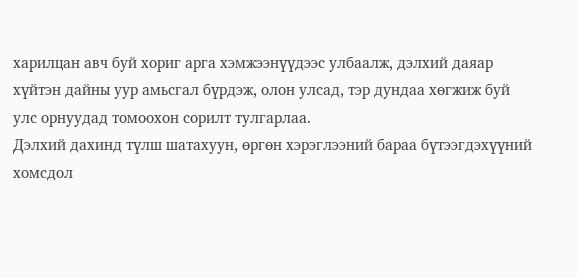харилцан авч буй хориг арга хэмжээнүүдээс улбаалж, дэлхий даяар хүйтэн дайны уур амьсгал бүрдэж, олон улсад, тэр дундаа хөгжиж буй улс орнуудад томоохон сорилт тулгарлаа.
Дэлхий дахинд түлш шатахуун, өргөн хэрэглээний бараа бүтээгдэхүүний хомсдол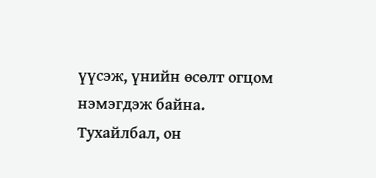үүсэж, үнийн өсөлт огцом нэмэгдэж байна. Тухайлбал, он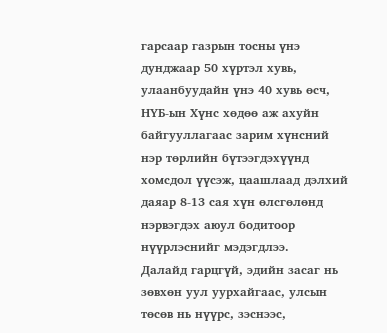гарсаар газрын тосны үнэ дунджаар 50 хүртэл хувь, улаанбуудайн үнэ 40 хувь өсч, НҮБ-ын Хүнс хөдөө аж ахуйн байгууллагаас зарим хүнсний нэр төрлийн бүтээгдэхүүнд хомсдол үүсэж, цаашлаад дэлхий даяар 8-13 сая хүн өлсгөлөнд нэрвэгдэх аюул бодитоор нүүрлэснийг мэдэгдлээ.
Далайд гарцгүй, эдийн засаг нь зөвхөн уул уурхайгаас, улсын төсөв нь нүүрс, зэснээс,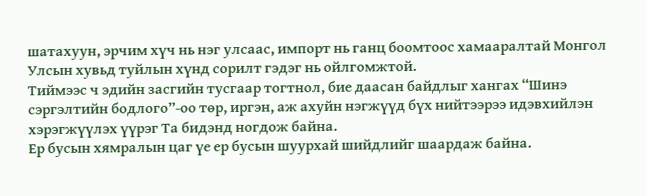шатахуун, эрчим хүч нь нэг улсаас, импорт нь ганц боомтоос хамааралтай Монгол Улсын хувьд туйлын хүнд сорилт гэдэг нь ойлгомжтой.
Тиймээс ч эдийн засгийн тусгаар тогтнол, бие даасан байдлыг хангах “Шинэ сэргэлтийн бодлого”-оо төр, иргэн, аж ахуйн нэгжүүд бүх нийтээрээ идэвхийлэн хэрэгжүүлэх үүрэг Та бидэнд ногдож байна.
Ер бусын хямралын цаг үе ер бусын шуурхай шийдлийг шаардаж байна.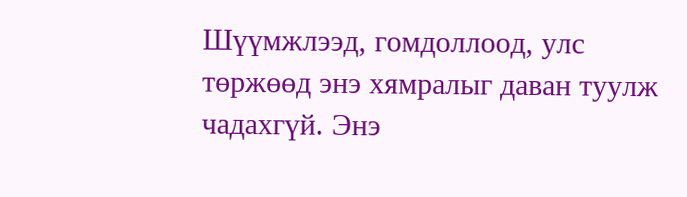Шүүмжлээд, гомдоллоод, улс төржөөд энэ хямралыг даван туулж чадахгүй. Энэ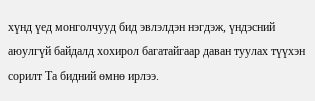хүнд үед монголчууд бид эвлэлдэн нэгдэж, үндэсний аюулгүй байдалд хохирол багатайгаар даван туулах түүхэн сорилт Та бидний өмнө ирлээ.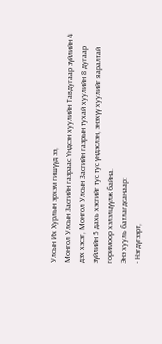Улсын Их Хурлын эрхэм гишүүд ээ,
Монгол Улсын Засгийн газраас Үндсэн хуулийн Тавдугаар зүйлийн 4 дэх хэсэг, Монгол Улсын Засгийн газрын тухай хуулийн 8 дугаар зүйлийн 5 дахь хэсгийг тус тус үндэслэн, энэхүү хуулийг яаралтай горимоор хэлэлцүүлж байна.
Энэ хууль батлагдсанаар:
- Нэгдүгээрт,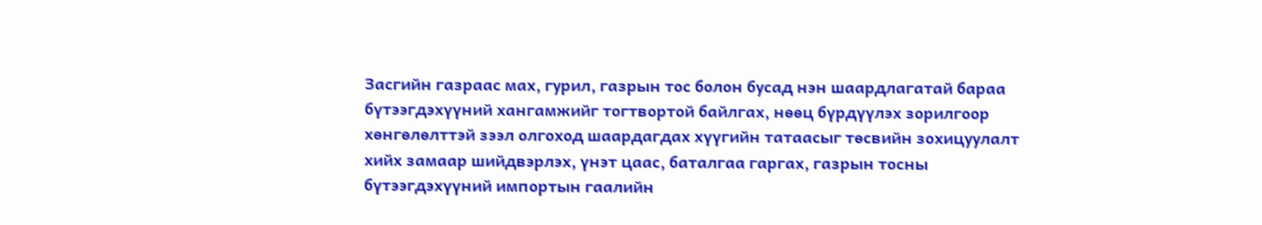Засгийн газраас мах, гурил, газрын тос болон бусад нэн шаардлагатай бараа бүтээгдэхүүний хангамжийг тогтвортой байлгах, нөөц бүрдүүлэх зорилгоор хөнгөлөлттэй зээл олгоход шаардагдах хүүгийн татаасыг төсвийн зохицуулалт хийх замаар шийдвэрлэх, үнэт цаас, баталгаа гаргах, газрын тосны бүтээгдэхүүний импортын гаалийн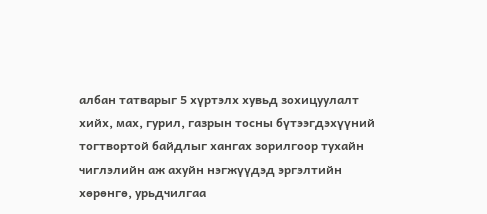албан татварыг 5 хүртэлх хувьд зохицуулалт хийх, мах, гурил, газрын тосны бүтээгдэхүүний тогтвортой байдлыг хангах зорилгоор тухайн чиглэлийн аж ахуйн нэгжүүдэд эргэлтийн хөрөнгө, урьдчилгаа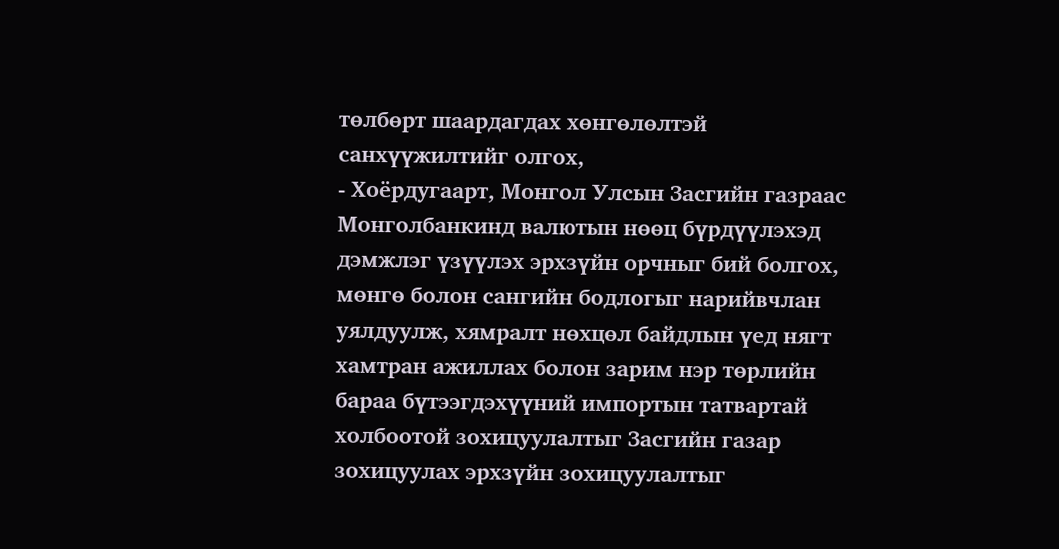төлбөрт шаардагдах хөнгөлөлтэй санхүүжилтийг олгох,
- Хоёрдугаарт, Монгол Улсын Засгийн газраас Монголбанкинд валютын нөөц бүрдүүлэхэд дэмжлэг үзүүлэх эрхзүйн орчныг бий болгох, мөнгө болон сангийн бодлогыг нарийвчлан уялдуулж, хямралт нөхцөл байдлын үед нягт хамтран ажиллах болон зарим нэр төрлийн бараа бүтээгдэхүүний импортын татвартай холбоотой зохицуулалтыг Засгийн газар зохицуулах эрхзүйн зохицуулалтыг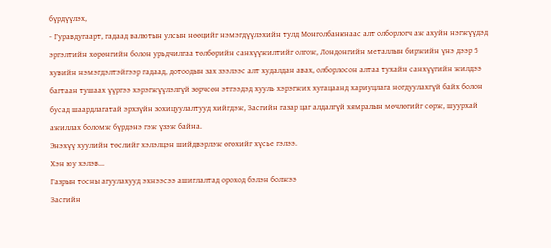бүрдүүлэх,
- Гуравдугаарт, гадаад валютын улсын нөөцийг нэмэгдүүлэхийн тулд Монголбанкнаас алт олборлогч аж ахуйн нэгжүүдэд эргэлтийн хөрөнгийн болон урьдчилгаа төлбөрийн санхүүжилтийг олгож, Лондонгийн металлын биржийн үнэ дээр 5 хувийн нэмэгдэлтэйгээр гадаад, дотоодын зах зээлээс алт худалдан авах, олборлосон алтаа тухайн санхүүгийн жилдээ багтаан тушаах үүргээ хэрэгжүүлэлгүй зөрчсөн этгээдэд хууль хэрэгжих хугацаанд хариуцлага ногдуулахгүй байх болон бусад шаардлагатай эрхзүйн зохицуулалтууд хийгдэж, Засгийн газар цаг алдалгүй хямралын мөчлөгийг сөрж, шуурхай ажиллах боломж бүрдэнэ гэж үзэж байна.
Энэхүү хуулийн төслийг хэлэлцэн шийдвэрлэж өгөхийг хүсье гэлээ.
Хэн юу хэлэв...
Газрын тосны агуулахууд эхнээсээ ашиглалтад ороход бэлэн болжээ
Засгийн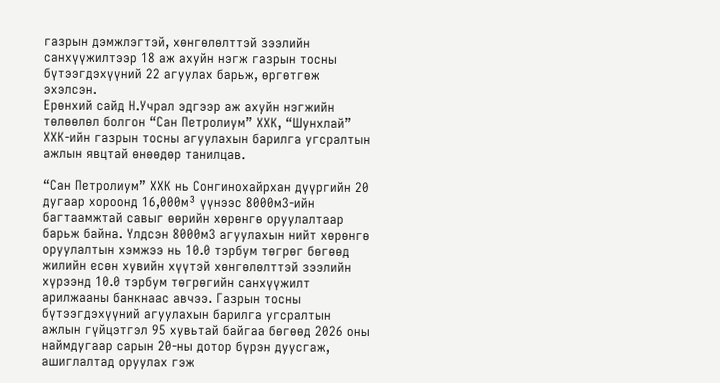газрын дэмжлэгтэй, хөнгөлөлттэй зээлийн санхүүжилтээр 18 аж ахуйн нэгж газрын тосны бүтээгдэхүүний 22 агуулах барьж, өргөтгөж эхэлсэн.
Ерөнхий сайд Н.Учрал эдгээр аж ахуйн нэгжийн төлөөлөл болгон “Сан Петролиум” ХХК, “Шунхлай” ХХК-ийн газрын тосны агуулахын барилга угсралтын ажлын явцтай өнөөдөр танилцав.

“Сан Петролиум” ХХК нь Сонгинохайрхан дүүргийн 20 дугаар хороонд 16,000м³ үүнээс 8000м3-ийн багтаамжтай савыг өөрийн хөрөнгө оруулалтаар барьж байна. Үлдсэн 8000м3 агуулахын нийт хөрөнгө оруулалтын хэмжээ нь 10.0 тэрбум төгрөг бөгөөд жилийн есөн хувийн хүүтэй хөнгөлөлттэй зээлийн хүрээнд 10.0 тэрбум төгрөгийн санхүүжилт арилжааны банкнаас авчээ. Газрын тосны бүтээгдэхүүний агуулахын барилга угсралтын ажлын гүйцэтгэл 95 хувьтай байгаа бөгөөд 2026 оны наймдугаар сарын 20-ны дотор бүрэн дуусгаж, ашиглалтад оруулах гэж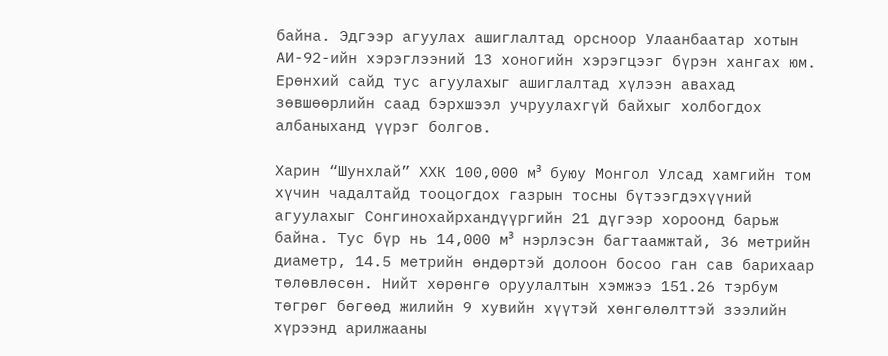байна. Эдгээр агуулах ашиглалтад орсноор Улаанбаатар хотын АИ-92-ийн хэрэглээний 13 хоногийн хэрэгцээг бүрэн хангах юм. Ерөнхий сайд тус агуулахыг ашиглалтад хүлээн авахад зөвшөөрлийн саад бэрхшээл учруулахгүй байхыг холбогдох албаныханд үүрэг болгов.

Харин “Шунхлай” ХХК 100,000 м³ буюу Монгол Улсад хамгийн том хүчин чадалтайд тооцогдох газрын тосны бүтээгдэхүүний агуулахыг Сонгинохайрхандүүргийн 21 дүгээр хороонд барьж байна. Тус бүр нь 14,000 м³ нэрлэсэн багтаамжтай, 36 метрийн диаметр, 14.5 метрийн өндөртэй долоон босоо ган сав барихаар төлөвлөсөн. Нийт хөрөнгө оруулалтын хэмжээ 151.26 тэрбум төгрөг бөгөөд жилийн 9 хувийн хүүтэй хөнгөлөлттэй зээлийн хүрээнд арилжааны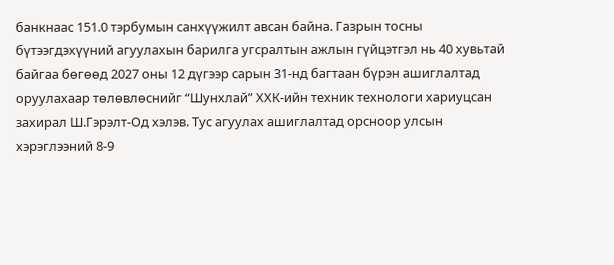банкнаас 151.0 тэрбумын санхүүжилт авсан байна. Газрын тосны бүтээгдэхүүний агуулахын барилга угсралтын ажлын гүйцэтгэл нь 40 хувьтай байгаа бөгөөд 2027 оны 12 дүгээр сарын 31-нд багтаан бүрэн ашиглалтад оруулахаар төлөвлөснийг “Шунхлай” ХХК-ийн техник технологи хариуцсан захирал Ш.Гэрэлт-Од хэлэв. Тус агуулах ашиглалтад орсноор улсын хэрэглээний 8-9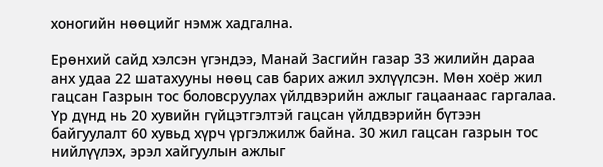хоногийн нөөцийг нэмж хадгална.

Ерөнхий сайд хэлсэн үгэндээ, Манай Засгийн газар 33 жилийн дараа анх удаа 22 шатахууны нөөц сав барих ажил эхлүүлсэн. Мөн хоёр жил гацсан Газрын тос боловсруулах үйлдвэрийн ажлыг гацаанаас гаргалаа. Үр дүнд нь 20 хувийн гүйцэтгэлтэй гацсан үйлдвэрийн бүтээн байгуулалт 60 хувьд хүрч үргэлжилж байна. 30 жил гацсан газрын тос нийлүүлэх, эрэл хайгуулын ажлыг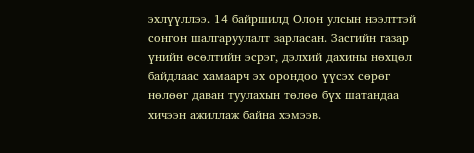эхлүүллээ. 14 байршилд Олон улсын нээлттэй сонгон шалгаруулалт зарласан. Засгийн газар үнийн өсөлтийн эсрэг, дэлхий дахины нөхцөл байдлаас хамаарч эх орондоо үүсэх сөрөг нөлөөг даван туулахын төлөө бүх шатандаа хичээн ажиллаж байна хэмээв.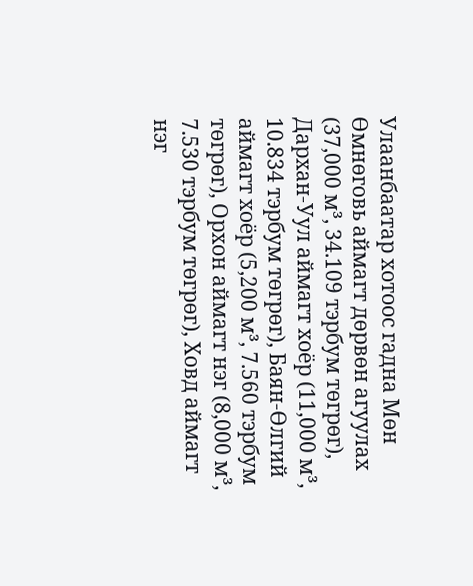Улаанбаатар хотоос гадна Мөн Өмнөговь аймагт дөрвөн агуулах (37,000 м³, 34.109 тэрбум төгрөг), Дархан-Уул аймагт хоёр (11,000 м³, 10.834 тэрбум төгрөг), Баян-Өлгий аймагт хоёр (5,200 м³, 7.560 тэрбум төгрөг), Орхон аймагт нэг (8,000 м³, 7.530 тэрбум төгрөг), Ховд аймагт нэг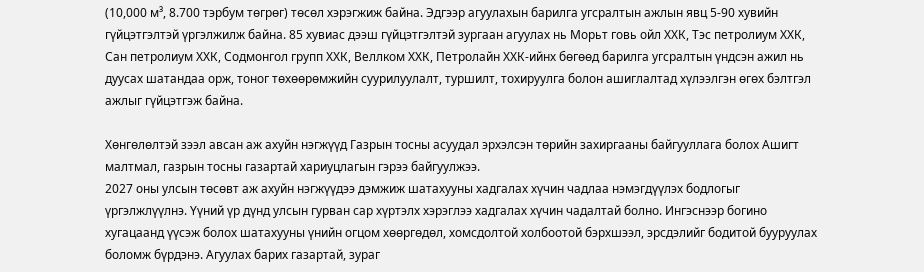(10,000 м³, 8.700 тэрбум төгрөг) төсөл хэрэгжиж байна. Эдгээр агуулахын барилга угсралтын ажлын явц 5-90 хувийн гүйцэтгэлтэй үргэлжилж байна. 85 хувиас дээш гүйцэтгэлтэй зургаан агуулах нь Морьт говь ойл ХХК, Тэс петролиум ХХК, Сан петролиум ХХК, Содмонгол групп ХХК, Веллком ХХК, Петролайн ХХК-ийнх бөгөөд барилга угсралтын үндсэн ажил нь дуусах шатандаа орж, тоног төхөөрөмжийн суурилуулалт, туршилт, тохируулга болон ашиглалтад хүлээлгэн өгөх бэлтгэл ажлыг гүйцэтгэж байна.

Хөнгөлөлтэй зээл авсан аж ахуйн нэгжүүд Газрын тосны асуудал эрхэлсэн төрийн захиргааны байгууллага болох Ашигт малтмал, газрын тосны газартай хариуцлагын гэрээ байгуулжээ.
2027 оны улсын төсөвт аж ахуйн нэгжүүдээ дэмжиж шатахууны хадгалах хүчин чадлаа нэмэгдүүлэх бодлогыг үргэлжлүүлнэ. Үүний үр дүнд улсын гурван сар хүртэлх хэрэглээ хадгалах хүчин чадалтай болно. Ингэснээр богино хугацаанд үүсэж болох шатахууны үнийн огцом хөөргөдөл, хомсдолтой холбоотой бэрхшээл, эрсдэлийг бодитой бууруулах боломж бүрдэнэ. Агуулах барих газартай, зураг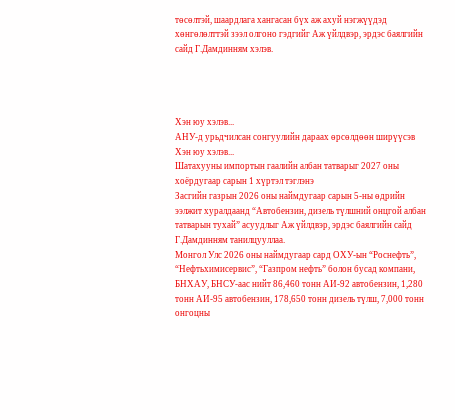төсөлтэй, шаардлага хангасан бүх аж ахуй нэгжүүдэд хөнгөлөлттэй зээл олгоно гэдгийг Аж үйлдвэр, эрдэс баялгийн сайд Г.Дамдинням хэлэв.




Хэн юу хэлэв...
АНУ-д урьдчилсан сонгуулийн дараах өрсөлдөөн ширүүсэв
Хэн юу хэлэв...
Шатахууны импортын гаалийн албан татварыг 2027 оны хоёрдугаар сарын 1 хүртэл тэглэнэ
Засгийн газрын 2026 оны наймдугаар сарын 5-ны өдрийн ээлжит хуралдаанд “Автобензин, дизель түлшний онцгой албан татварын тухай” асуудлыг Аж үйлдвэр, эрдэс баялгийн сайд Г.Дамдинням танилцууллаа.
Монгол Улс 2026 оны наймдугаар сард ОХУ-ын “Роснефть”, “Нефтьхимисервис”, “Газпром нефть” болон бусад компани, БНХАУ, БНСУ-аас нийт 86,460 тонн АИ-92 автобензин, 1,280 тонн АИ-95 автобензин, 178,650 тонн дизель түлш, 7,000 тонн онгоцны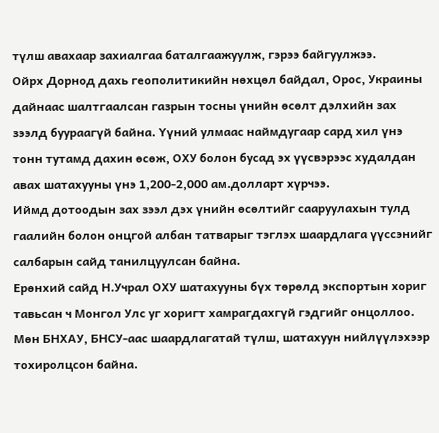түлш авахаар захиалгаа баталгаажуулж, гэрээ байгуулжээ.
Ойрх Дорнод дахь геополитикийн нөхцөл байдал, Орос, Украины дайнаас шалтгаалсан газрын тосны үнийн өсөлт дэлхийн зах зээлд буураагүй байна. Үүний улмаас наймдугаар сард хил үнэ тонн тутамд дахин өсөж, ОХУ болон бусад эх үүсвэрээс худалдан авах шатахууны үнэ 1,200-2,000 ам.долларт хүрчээ.
Иймд дотоодын зах зээл дэх үнийн өсөлтийг сааруулахын тулд гаалийн болон онцгой албан татварыг тэглэх шаардлага үүссэнийг салбарын сайд танилцуулсан байна.
Ерөнхий сайд Н.Учрал ОХУ шатахууны бүх төрөлд экспортын хориг тавьсан ч Монгол Улс уг хоригт хамрагдахгүй гэдгийг онцоллоо. Мөн БНХАУ, БНСУ-аас шаардлагатай түлш, шатахуун нийлүүлэхээр тохиролцсон байна.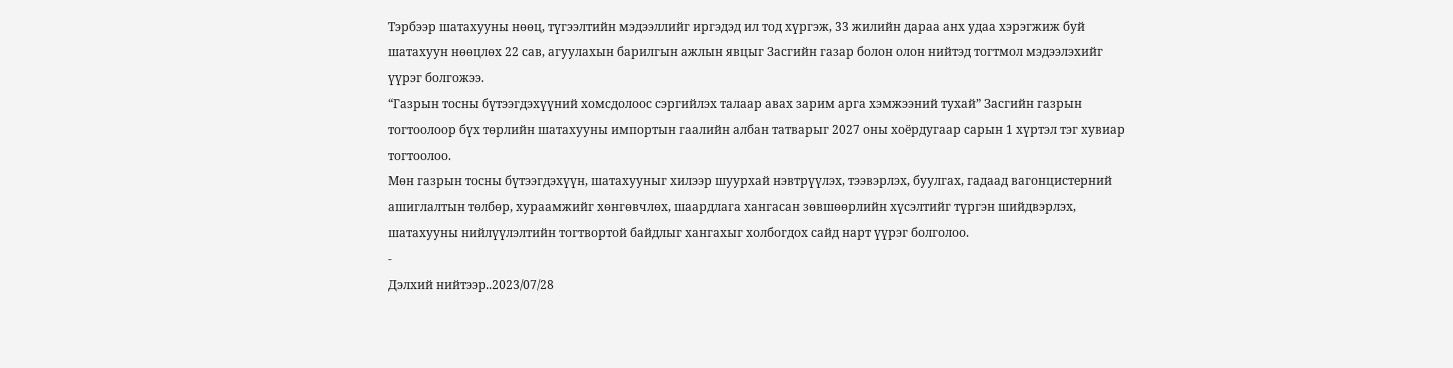Тэрбээр шатахууны нөөц, түгээлтийн мэдээллийг иргэдэд ил тод хүргэж, 33 жилийн дараа анх удаа хэрэгжиж буй шатахуун нөөцлөх 22 сав, агуулахын барилгын ажлын явцыг Засгийн газар болон олон нийтэд тогтмол мэдээлэхийг үүрэг болгожээ.
“Газрын тосны бүтээгдэхүүний хомсдолоос сэргийлэх талаар авах зарим арга хэмжээний тухай” Засгийн газрын тогтоолоор бүх төрлийн шатахууны импортын гаалийн албан татварыг 2027 оны хоёрдугаар сарын 1 хүртэл тэг хувиар тогтоолоо.
Мөн газрын тосны бүтээгдэхүүн, шатахууныг хилээр шуурхай нэвтрүүлэх, тээвэрлэх, буулгах, гадаад вагонцистерний ашиглалтын төлбөр, хураамжийг хөнгөвчлөх, шаардлага хангасан зөвшөөрлийн хүсэлтийг түргэн шийдвэрлэх, шатахууны нийлүүлэлтийн тогтвортой байдлыг хангахыг холбогдох сайд нарт үүрэг болголоо.
-
Дэлхий нийтээр..2023/07/28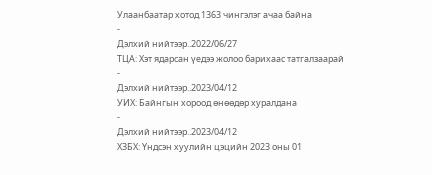Улаанбаатар хотод 1363 чингэлэг ачаа байна
-
Дэлхий нийтээр..2022/06/27
ТЦА: Хэт ядарсан үедээ жолоо барихаас татгалзаарай
-
Дэлхий нийтээр..2023/04/12
УИХ: Байнгын хороод өнөөдөр хуралдана
-
Дэлхий нийтээр..2023/04/12
ХЗБХ: Үндсэн хуулийн цэцийн 2023 оны 01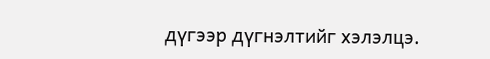дүгээр дүгнэлтийг хэлэлцэ.